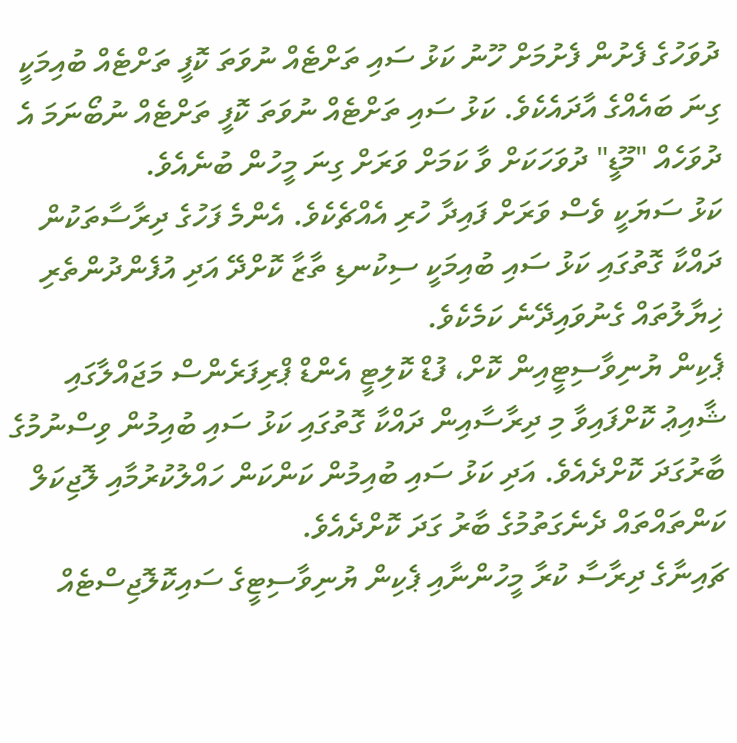ދުވަހުގެ ފެށުން ފެށުމަށް ހޫނު ކަޅު ސައި ތަށްޓެއް ނުވަތަ ކޮފީ ތަށްޓެއް ބުއިމަކީ ގިނަ ބައެއްގެ އާދައެކެވެ. ކަޅު ސައި ތަށްޓެއް ނުވަތަ ކޮފީ ތަށްޓެއް ނުބޯނަމަ އެ ދުވަހެއް "މޫޑީ" ދުވަހަކަށް ވާ ކަމަށް ވަރަށް ގިނަ މީހުން ބުނެއެވެ.
ކަޅު ސަޔަކީ ވެސް ވަރަށް ފައިދާ ހުރި އެއްޗެކެވެ. އެންމެ ފަހުގެ ދިރާސާތަކުން ދައްކާ ގޮތުގައި ކަޅު ސައި ބުއިމަކީ ސިކުނޑި ތާޒާ ކޮށްދޭ އަދި އުފެންދުންތެރި ޚިޔާލުތައް ގެނުވައިދޭނެ ކަމެކެވެ.
ޕެކިން ޔުނިވާސިޓީއިން ކޮށް، ފުޑް ކޮލިޓީ އެންޑް ޕްރިފަރެންސް މަޖައްލާގައި ޝާއިޢު ކޮށްފައިވާ މި ދިރާސާއިން ދައްކާ ގޮތުގައި ކަޅު ސައި ބުއިމުން ވިސްނުމުގެ ބާރުގަދަ ކޮށްދެއެވެ. އަދި ކަޅު ސައި ބުއިމުން ކަންކަން ހައްލުކުރުމާއި ލޮޖިކަލް ކަންތައްތައް ދެނެގަތުމުގެ ބާރު ގަދަ ކޮށްދެއެވެ.
ޗައިނާގެ ދިރާސާ ކުރާ މީހުންނާއި ޕެކިން ޔުނިވާސިޓީގެ ސައިކޮލޮޖިސްޓެއް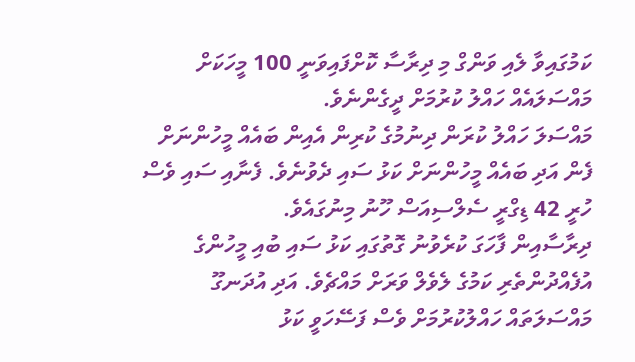ކަމުގައިވާ ލެއި ވަންގް މި ދިރާސާ ކޮށްފައިވަނީ 100 މީހަކަށް މައްސަލައެއް ހައްލު ކުރުމަށް ދީގެންނެވެ.
މައްސަލަ ހައްލު ކުރަން ދިނުމުގެ ކުރިން އެއިން ބައެއް މީހުންނަށް ފެން އަދި ބައެއް މީހުންނަށް ކަޅު ސައި ދެވުނެވެ. ފެނާއި ސައި ވެސް ހުރީ 42 ޑިގްރީ ސެލްސިއަސް ހޫނު މިނުގައެވެ.
ދިރާސާއިން ފާހަގަ ކުރެވުނު ގޮތުގައި ކަޅު ސައި ބުއި މީހުންގެ އުފެއްދުންތެރި ކަމުގެ ލެވެލް ވަރަށް މައްޗެވެ. އަދި އުދަނގޫ މައްސަލަތައް ހައްލުކުރުމަށް ވެސް ފަސޭހަވީ ކަޅު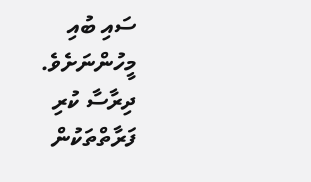ސައި ބުއި މީހުންނަށެވެ.
ދިރާސާ ކުރި ފަރާތްތަކުން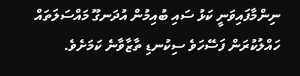ނިންމާފައިވަނީ ކަޅު ސައި ބުއިމުން އުދަނގޫ މައްސަލަތައް ހައްލުކުރަން ފަސޭހަވެ ސިކުނޑި ތާޒާވާނެ ކަމަށެވެ.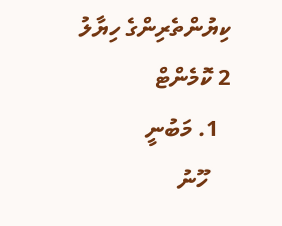ކިޔުންތެރިންގެ ހިޔާލު
2 ކޮމެންޓް
  1. މަބުނީ
    ހޫނު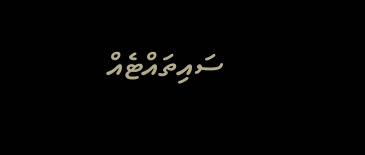ސައިތައްޓެއް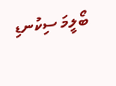ބޯލީމަ ސިކުނޑި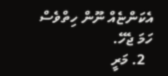އެކަންޏެއް ނޫން ހިތްވެސް ހަމަ ޖެހޭ.
  2. މަރީ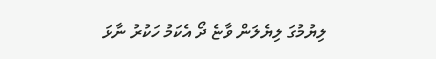ލިޔުމުގަ ލިޔެލަން ވާޏެ ދޯ އެކަމު ހަކުރު ނާޅަ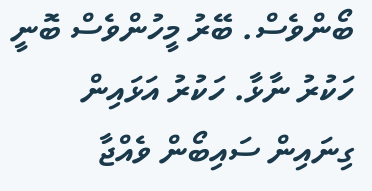ބޯންވެސް. ބޭރު މީހުންވެސް ބޮނީ ހަކުރު ނާޅާ. ހަކުރު އަޅައިން ގިނައިން ސައިބޯން ވެއްޖާ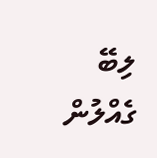ލިބޭ ގެއްލުން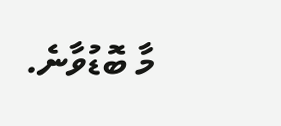މާ ބޮޑުވާނެ.